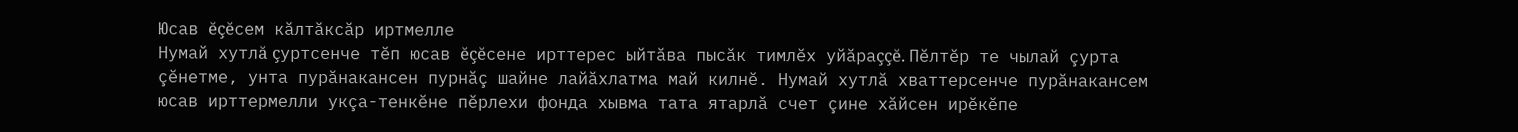Юсав ĕçĕсем кăлтăксăр иртмелле
Нумай хутлă çуртсенче тĕп юсав ĕçĕсене ирттерес ыйтăва пысăк тимлĕх уйăраççĕ. Пĕлтĕр те чылай çурта çĕнетме, унта пурăнакансен пурнăç шайне лайăхлатма май килнĕ. Нумай хутлă хваттерсенче пурăнакансем юсав ирттермелли укçа-тенкĕне пĕрлехи фонда хывма тата ятарлă счет çине хăйсен ирĕкĕпе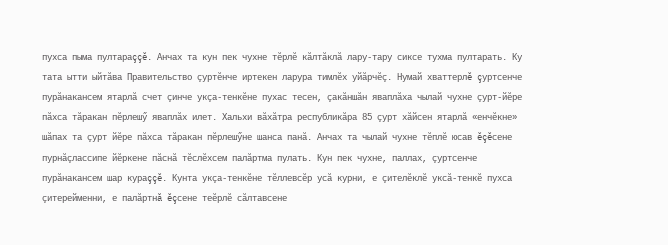пухса пыма пултараççĕ. Анчах та кун пек чухне тĕрлĕ кăлтăклă лару-тару сиксе тухма пултарать. Ку тата ытти ыйтăва Правительство çуртĕнче иртекен ларура тимлĕх уйăрчĕç. Нумай хваттерлĕ çуртсенче пурăнакансем ятарлă счет çинче укçа-тенкĕне пухас тесен, çакăншăн яваплăха чылай чухне çурт-йĕре пăхса тăракан пĕрлешӳ яваплăх илет. Хальхи вăхăтра республикăра 85 çурт хăйсен ятарлă «енчĕкне» шăпах та çурт йĕре пăхса тăракан пĕрлешӳне шанса панă. Анчах та чылай чухне тĕплĕ юсав ĕçĕсене пурнăçлассипе йĕркене пăснă тĕслĕхсем палăртма пулать. Кун пек чухне, паллах, çуртсенче пурăнакансем шар кураççĕ. Кунта укçа-тенкĕне тĕллевсĕр усă курни, е çителĕклĕ уксă-тенкĕ пухса çитерейменни, е палăртнă ĕçсене теĕрлĕ сăлтавсене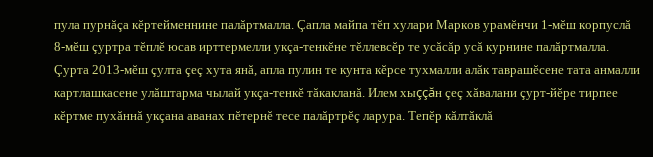пула пурнăçа кĕртейменнине палăртмалла. Çапла майпа тĕп хулари Марков урамĕнчи 1-мĕш корпуслă 8-мĕш çуртра тĕплĕ юсав ирттермелли укçа-тенкĕне тĕллевсĕр те усăсăр усă курнине палăртмалла. Çурта 2013-мĕш çулта çеç хута янă, апла пулин те кунта кĕрсе тухмалли алăк таврашĕсене тата анмалли картлашкасене улăштарма чылай укçа-тенкĕ тăкакланă. Илем хыççăн çеç хăвалани çурт-йĕре тирпее кĕртме пухăннă укçана аванах пĕтернĕ тесе палăртрĕç ларура. Тепĕр кăлтăклă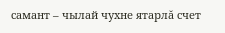самант – чылай чухне ятарлă счет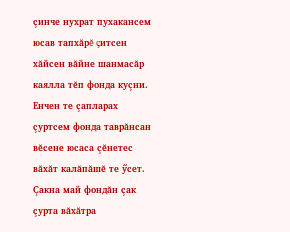çинче нухрат пухакансем юсав тапхăрĕ çитсен хăйсен вăйне шанмасăр каялла тĕп фонда куçни. Енчен те çапларах çуртсем фонда таврăнсан вĕсене юсаса çĕнетес вăхăт калăпăшĕ те ӳсет. Çакна май фондăн çак çурта вăхăтра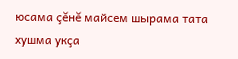юсама çĕнĕ майсем шырама тата хушма укçа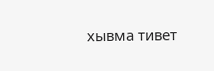хывма тивет